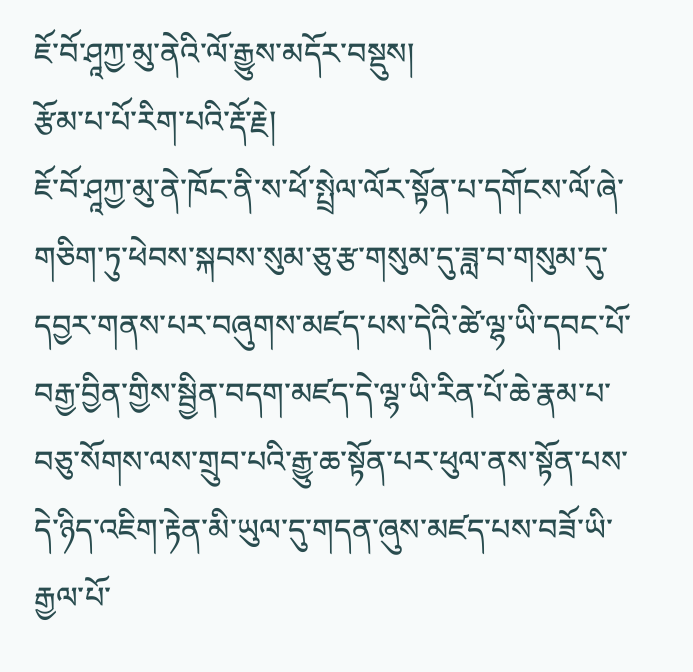ཇོ་བོ་ཤཱཀྱ་མུ་ནེའི་ལོ་རྒྱུས་མདོར་བསྡུས།
རྩོམ་པ་པོ་རིག་པའི་རྡོ་རྗེ།
ཇོ་བོ་ཤཱཀྱ་མུ་ནེ་ཁོང་ནི་ས་ཕོ་སྤྲེལ་ལོར་སྟོན་པ་དགོངས་ལོ་ཞེ་གཅིག་ཏུ་ཕེབས་སྐབས་སུམ་ཅུ་རྩ་གསུམ་དུ་ཟླ་བ་གསུམ་དུ་དབྱར་གནས་པར་བཞུགས་མཛད་པས་དེའི་ཚེ་ལྷ་ཡི་དབང་པོ་བརྒྱ་བྱིན་གྱིས་སྦྱིན་བདག་མཛད་དེ་ལྷ་ཡི་རིན་པོ་ཆེ་རྣམ་པ་བཅུ་སོགས་ལས་གྲུབ་པའི་རྒྱུ་ཆ་སྟོན་པར་ཕུལ་ནས་སྟོན་པས་དེ་ཉིད་འཇིག་རྟེན་མི་ཡུལ་དུ་གདན་ཞུས་མཛད་པས་བཟོ་ཡི་རྒྱལ་པོ་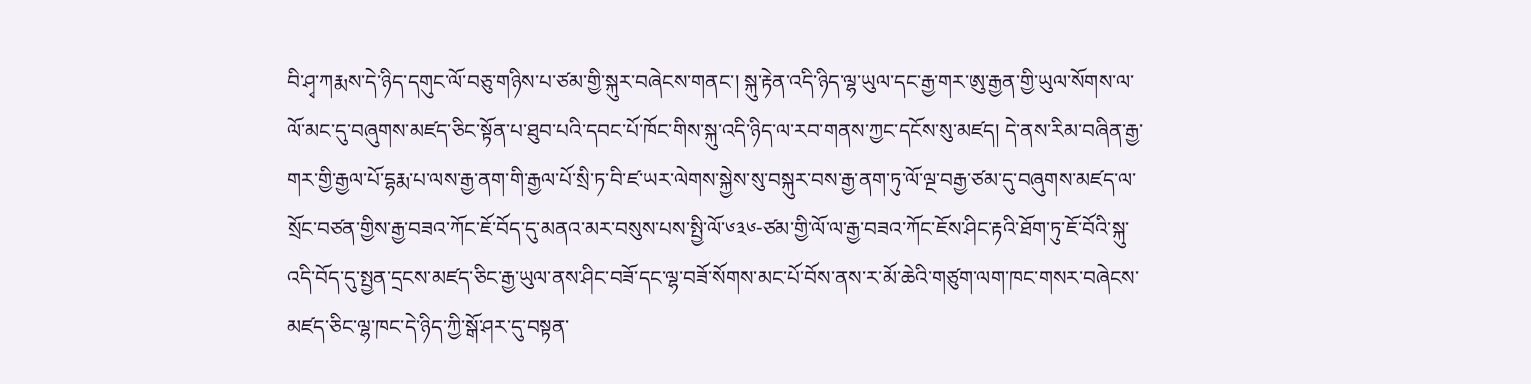བི་ཤྭ་ཀརྨས་དེ་ཉིད་དགུང་ལོ་བཅུ་གཉིས་པ་ཙམ་གྱི་སྐུར་བཞེངས་གནང་། སྐུ་རྟེན་འདི་ཉིད་ལྷ་ཡུལ་དང་རྒྱ་གར་ཨུ་རྒྱན་གྱི་ཡུལ་སོགས་ལ་ལོ་མང་དུ་བཞུགས་མཛད་ཅིང་སྟོན་པ་ཐུབ་པའི་དབང་པོ་ཁོང་གིས་སྐུ་འདི་ཉིད་ལ་རབ་གནས་ཀྱང་དངོས་སུ་མཛད། དེ་ནས་རིམ་བཞིན་རྒྱ་གར་གྱི་རྒྱལ་པོ་དྷརྨ་པ་ལས་རྒྱ་ནག་གི་རྒྱལ་པོ་སྲི་ཏ་བི་ཛ་ཡར་ལེགས་སྐྱེས་སུ་བསྐུར་བས་རྒྱ་ནག་ཏུ་ལོ་ལྔ་བརྒྱ་ཙམ་དུ་བཞུགས་མཛད་ལ་སྲོང་བཙན་གྱིས་རྒྱ་བཟའ་ཀོང་ཇོ་བོད་དུ་མནའ་མར་བསུས་པས་སྤྱི་ལོ་༦༣༦-ཙམ་གྱི་ལོ་ལ་རྒྱ་བཟའ་ཀོང་ཇོས་ཤིང་རྟའི་ཐོག་ཏུ་ཇོ་བོའི་སྐུ་འདི་བོད་དུ་སྤྱན་དྲངས་མཛད་ཅིང་རྒྱ་ཡུལ་ནས་ཤིང་བཟོ་དང་ལྷ་བཟོ་སོགས་མང་པོ་བོས་ནས་ར་མོ་ཆེའི་གཙུག་ལག་ཁང་གསར་བཞེངས་མཛད་ཅིང་ལྷ་ཁང་དེ་ཉིད་ཀྱི་སྒོ་ཤར་དུ་བསྟན་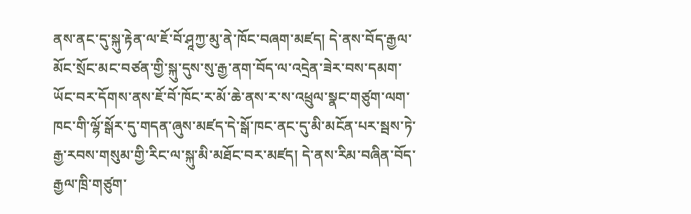ནས་ནང་དུ་སྐུ་རྟེན་ལ་ཇོ་བོ་ཤཱཀྱ་མུ་ནེ་ཁོང་བཞག་མཛད། དེ་ནས་བོད་རྒྱལ་མོང་སྲོང་མང་བཙན་གྱི་སྐུ་དུས་སུ་རྒྱ་ནག་བོད་ལ་འདྲེན་ཟེར་བས་དམག་ཡོང་བར་དོགས་ནས་ཇོ་བོ་ཁོང་ར་མོ་ཆེ་ནས་ར་ས་འཕྲུལ་སྣང་གཙུག་ལག་ཁང་གི་ལྷོ་སྒོར་དུ་གདན་ཞུས་མཛད་དེ་སྒོ་ཁང་ནང་དུ་མི་མངོན་པར་སྦས་ཏེ་རྒྱ་རབས་གསུམ་གྱི་རིང་ལ་སྐུ་མི་མཐོང་བར་མཛད། དེ་ནས་རིམ་བཞིན་བོད་རྒྱལ་ཁྲི་གཙུག་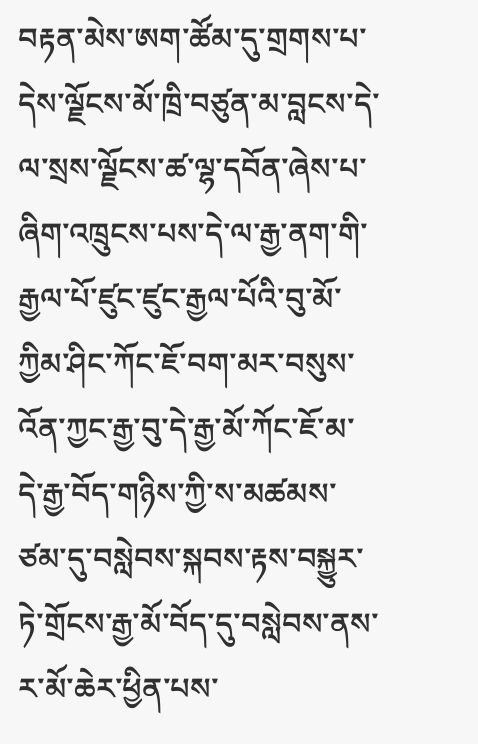བརྟན་མེས་ཨག་ཚོམ་དུ་གྲགས་པ་དེས་ལྗོངས་མོ་ཁྲི་བཙུན་མ་བླངས་དེ་ལ་སྲས་ལྗོངས་ཚ་ལྷ་དབོན་ཞེས་པ་ཞིག་འཁྲུངས་པས་དེ་ལ་རྒྱ་ནག་གི་རྒྱལ་པོ་ཛུང་ཛུང་རྒྱལ་པོའི་བུ་མོ་ཀྱིམ་ཤིང་ཀོང་ཇོ་བག་མར་བསུས་འོན་ཀྱང་རྒྱ་བུ་དེ་རྒྱ་མོ་ཀོང་ཇོ་མ་དེ་རྒྱ་བོད་གཉིས་ཀྱི་ས་མཚམས་ཙམ་དུ་བསླེབས་སྐབས་རྟས་བསྐྱུར་ཏེ་གྲོངས་རྒྱ་མོ་བོད་དུ་བསླེབས་ནས་ར་མོ་ཆེར་ཕྱིན་པས་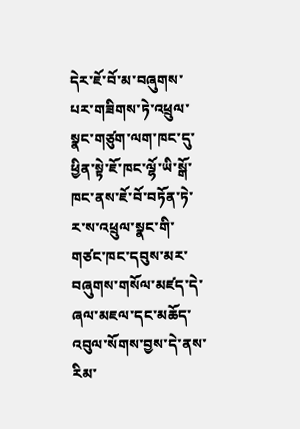དེར་ཇོ་བོ་མ་བཞུགས་པར་གཟིགས་ཏེ་འཕྲུལ་སྣང་གཙུག་ལག་ཁང་དུ་ཕྱིན་སྟེ་ཇོ་ཁང་ལྷོ་ཡི་སྒོ་ཁང་ནས་ཇོ་བོ་བཏོན་ཏེ་ར་ས་འཕྲུལ་སྣང་གི་གཙང་ཁང་དབུས་མར་བཞུགས་གསོལ་མཛད་དེ་ཞལ་མཇལ་དང་མཆོད་འབུལ་སོགས་བྱས་དེ་ནས་རིམ་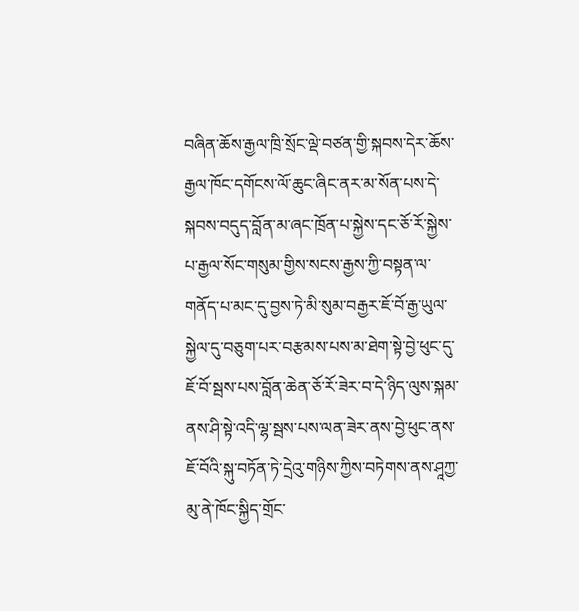བཞིན་ཆོས་རྒྱལ་ཁྲི་སྲོང་ལྡེ་བཙན་གྱི་སྐབས་དེར་ཆོས་རྒྱལ་ཁོང་དགོངས་ལོ་ཆུང་ཞིང་ནར་མ་སོན་པས་དེ་སྐབས་བདུད་བློན་མ་ཞང་ཁྲོན་པ་སྐྱེས་དང་ཅོ་རོ་སྐྱེས་པ་རྒྱལ་སོང་གསུམ་གྱིས་སངས་རྒྱས་ཀྱི་བསྟན་ལ་གནོད་པ་མང་དུ་བྱས་ཏེ་མི་སུམ་བརྒྱར་ཇོ་བོ་རྒྱ་ཡུལ་སྐྱེལ་དུ་བཅུག་པར་བརྩམས་པས་མ་ཐེག་སྟེ་བྱེ་ཕུང་དུ་ཇོ་བོ་སྦས་པས་བློན་ཆེན་ཅོ་རོ་ཟེར་བ་དེ་ཉིད་ལུས་སྐམ་ནས་ཤི་སྟེ་འདི་ལྷ་སྦས་པས་ལན་ཟེར་ནས་བྱེ་ཕུང་ནས་ཇོ་བོའི་སྐུ་བཏོན་ཏེ་དྲེའུ་གཉིས་ཀྱིས་བཏེགས་ནས་ཤཱཀྱ་མུ་ནེ་ཁོང་སྐྱིད་གྲོང་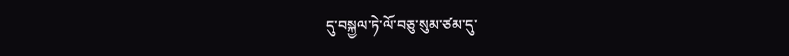དུ་བསྐྱལ་ཏེ་ལོ་བཅུ་སུམ་ཙམ་དུ་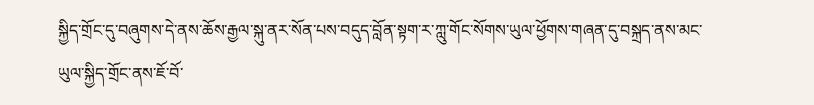སྐྱིད་གྲོང་དུ་བཞུགས་དེ་ནས་ཆོས་རྒྱལ་སྐུ་ནར་སོན་པས་བདུད་བློན་སྟག་ར་ཀླུ་གོང་སོགས་ཡུལ་ཕྱོགས་གཞན་དུ་བསྐྲད་ནས་མང་ཡུལ་སྐྱིད་གྲོང་ནས་ཇོ་བོ་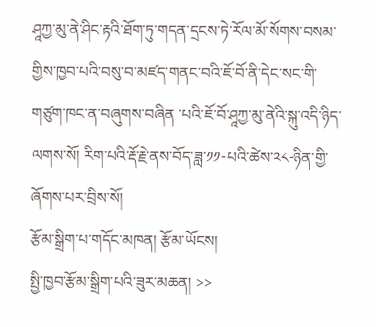ཤཱཀྱ་མུ་ནེ་ཤིང་རྟའི་ཐོག་ཏུ་གདན་དྲངས་ཏེ་རོལ་མོ་སོགས་བསམ་གྱིས་ཁྱབ་པའི་བསུ་བ་མཛད་གནང་བའི་ཇོ་བོ་ནི་དེང་སང་གི་གཙུག་ཁང་ན་བཞུགས་བཞིན ་པའི་ཇོ་བོ་ཤཱཀྱ་མུ་ནེའི་སྐུ་འདི་ཉིད་ལགས་སོ། རིག་པའི་རྡོ་རྗེ་ནས་བོད་ཟླ་༡༡-པའི་ཚེས་༢༨-ཉིན་གྱི་ཞོགས་པར་བྲིས་སོ།
རྩོམ་སྒྲིག་པ་གདོང་མཁན། རྩོམ་ཡོངས།
སྤྱི་ཁྱབ་རྩོམ་སྒྲིག་པའི་ཟུར་མཆན། >>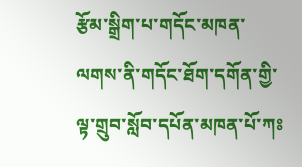རྩོམ་སྒྲིག་པ་གདོང་མཁན་ལགས་ནི་གདོང་ཐོག་དགོན་གྱི་ལྟ་གྲུབ་སློབ་དཔོན་མཁན་པོ་ཀཿ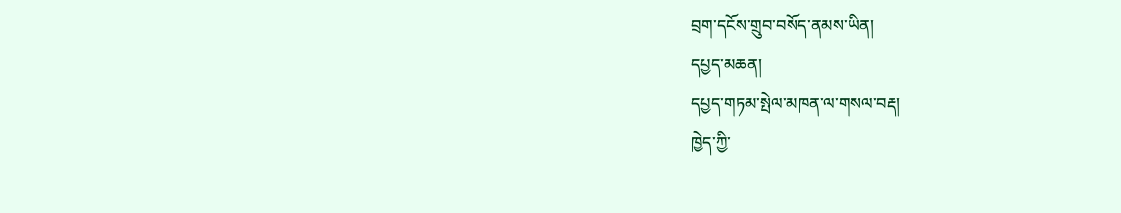བྲག་དངོས་གྲུབ་བསོད་ནམས་ཡིན།
དཔྱད་མཆན།
དཔྱད་གཏམ་སྤེལ་མཁན་ལ་གསལ་བརྡ།
ཁྱེད་ཀྱི་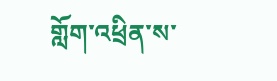གློག་འཕྲིན་ས་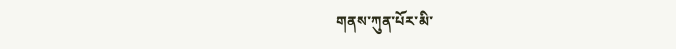གནས་ཀུན་པོར་མི་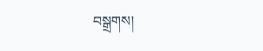བསྒྲགས།